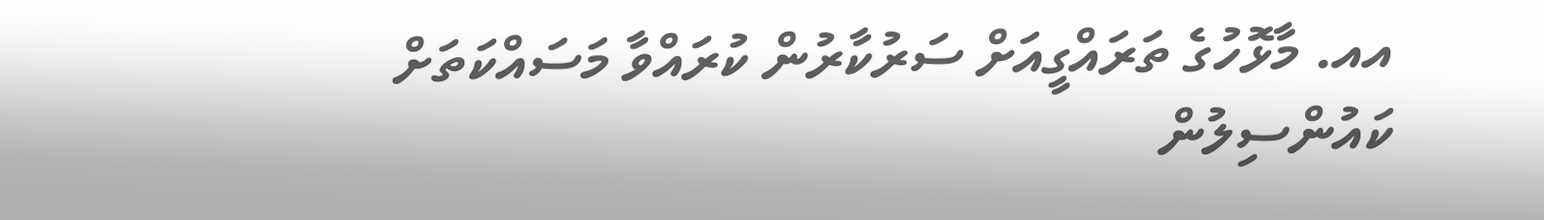އއ. މާޅޮހުގެ ތަރައްގީއަށް ސަރުކާރުން ކުރައްވާ މަސައްކަތަށް ކައުންސިލުން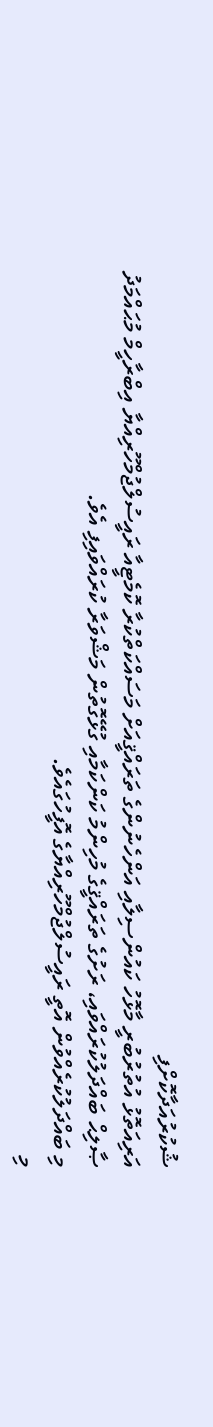ޝުކުރުއަދާކޮށްފި
އަރިއަތޮޅު އުތުރުބުރީ މާޅޮހު ކައުންސިލާއި އަންހެނުންގެ ތަރައްޤީއަށް މަސައްކަތްކުރާ ކޮމެޓީއާ ރައީސުލްޖުމްހޫރިއްޔާ އިބްރާހީމް މުޙައްމަދު ޞާލިޙް ބައްދަލުކުރައްވައި، ރަށުގެ ތަރައްޤީގެ މުހިންމު ކަންކަމާއި ގުޅޭގޮތުން މަޝްވަރާ ކުރައްވައިފި އެވެ.
މި ބައްދަލުކުރެއްވުން އޮތީ ރައީސުލްޖުމްހޫރިއްޔާގެ އޮފީހުގައެވެ.
މި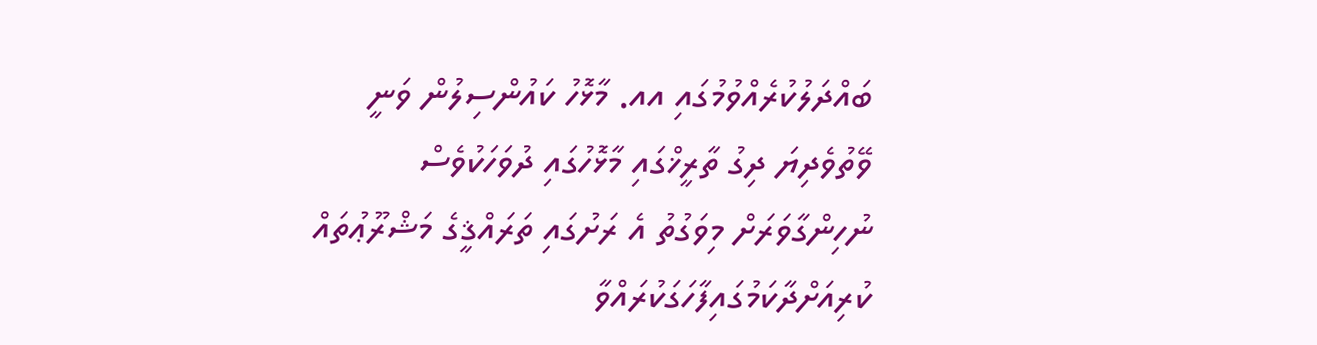ބައްދަލުކުރެއްވުމުގައި އއ. މާޅޮހު ކައުންސިލުން ވަނީ ވޭތުވެދިޔަ ދިގު ތާރީޚްގައި މާޅޮހުގައި ދުވަހަކުވެސް ނުހިންގާވަރަށް މިވަގުތު އެ ރަށުގައި ތަރައްޤީގެ މަޝްރޫޢުތައް ކުރިއަށްދާކަމުގައިފާހަގަކުރައްވާ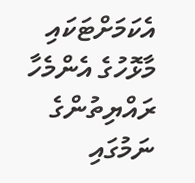އެކަމަށްޓަކައި މާޅޮހުގެ އެންމެހާ ރައްޔިތުންގެ ނަމުގައި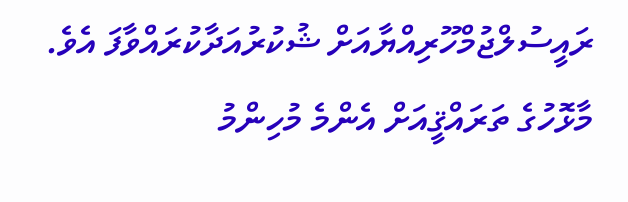ރައީސުލްޖުމްހޫރިއްޔާއަށް ޝުކުރުއަދާކުރައްވާފަ އެވެ.
މާޅޮހުގެ ތަރައްޤީއަށް އެންމެ މުހިންމު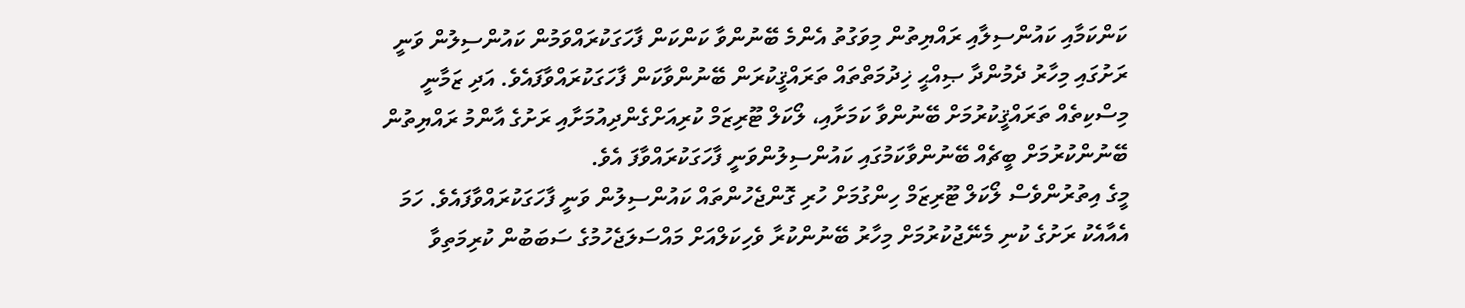ކަންކަމާއި ކައުންސިލާއި ރައްޔިތުން މިވަގުތު އެންމެ ބޭނުންވާ ކަންކަން ފާހަގަކުރައްވަމުން ކައުންސިލުން ވަނީ ރަށުގައި މިހާރު ދެމުންދާ ޞިއްޙީ ޚިދުމަތްތައް ތަރައްޤީކުރަން ބޭނުންވާކަން ފާހަގަކުރައްވާފައެވެ. އަދި ޒަމާނީ މިސްކިތެއް ތަރައްޤީކުރުމަށް ބޭނުންވާ ކަމަށާއި، ލޯކަލް ޓޫރިޒަމް ކުރިއަށްގެންދިއުމަށާއި ރަށުގެ އާންމު ރައްޔިތުން ބޭނުންކުރުމަށް ބީޗެއް ބޭނުންވާކަމުގައި ކައުންސިލުންވަނީ ފާހަގަކުރައްވާފަ އެވެ.
މީގެ އިތުރުންވެސް ލޯކަލް ޓޫރިޒަމް ހިންގުމަށް ހުރި ގޮންޖެހުންތައް ކައުންސިލުން ވަނީ ފާހަގަކުރައްވާފައެވެ. ހަމަ އެއާއެކު ރަށުގެ ކުނި މެނޭޖުކުރުމަށް މިހާރު ބޭނުންކުރާ ވެހިކަލްއަށް މައްސަލަޖެހުމުގެ ސަބަބުން ކުރިމަތިވާ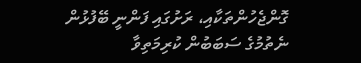ގޮންޖެހުންތަކާއި، ރަށުގައި ފަންނީ ބޭފުޅުން ނެތުމުގެ ސަބަބުން ކުރިމަތިވާ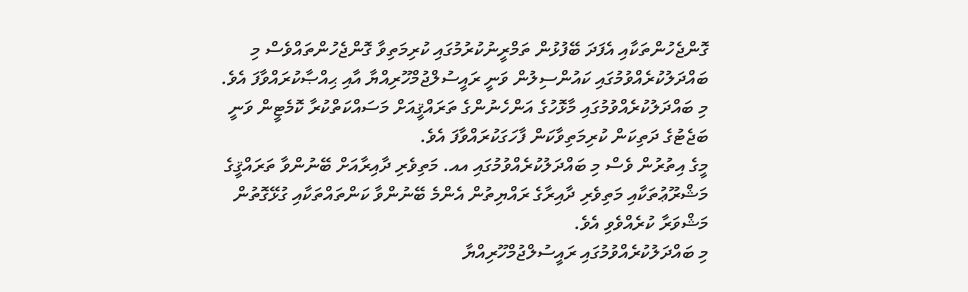ގޮންޖެހުންތަކާއި އެފަދަ ބޭފުޅުން ތަމްރީނުކުރުމުގައި ކުރިމަތިވާ ގޮންޖެހުންތައްވެސް މި ބައްދަލުކުރެއްވުމުގައި ކައުންސިލުން ވަނީ ރައީސުލްޖުމްހޫރިއްޔާ އާއި ޙިއްޞާކުރައްވާފަ އެވެ.
މި ބައްދަލުކުރެއްވުމުގައި މާޅޮހުގެ އަންހެނުންގެ ތަރައްޤީއަށް މަސައްކަތްކުރާ ކޮމެޓީން ވަނީ ބަޖެޓުގެ ދަތިކަން ކުރިމަތިވާކަން ފާހަގަކުރައްވާފަ އެވެ.
މީގެ އިތުރުން ވެސް މި ބައްދަލުކުރެއްވުމުގައި އއ. މަތިވެރި ދާއިރާއަށް ބޭނުންވާ ތަރައްޤީގެ މަޝްރޫޢުތަކާއި މަތިވެރި ދާއިރާގެ ރައްޔިތުން އެންމެ ބޭނުންވާ ކަންތައްތަކާއި ގުޅޭގޮތުން މަޝްވަރާ ކުރެއްވެވި އެވެ.
މި ބައްދަލުކުރެއްވުމުގައި ރައީސުލްޖުމްހޫރިއްޔާ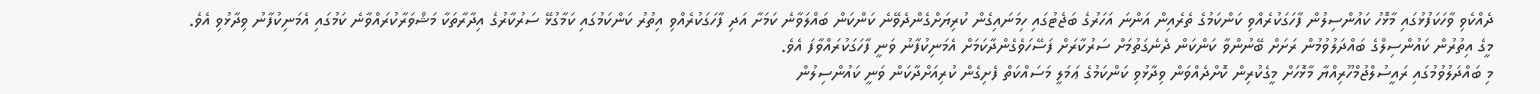ދެއްކެވި ވާހަކަފުޅުގައި މާޅޮހު ކައުންސިލުން ފާހަގަކުރެއްވި ކަންކަމުގެ ތެރެއިން އަންނަ އަހަރުގެ ބަޖެޓުގައި ހިމަނައިގެން ކުރިޔަށްގެންދެވޭނެ ކަންކަން ބައްލަވާނެ ކަމަށާ އަދި ފާހަގަކުރެއްވި އިތުރު ކަންކަމުގައި ކަމާގުޅޭ ސަރުކާރުގެ އިދާރާތަކާ މަޝްވަރާކުރައްވާނެ ކަމުގައި އެމަނިކުފާނު ވިދާޅުވި އެވެ.
މީގެ އިތުރުން ކައުންސިލްގެ ބައްދަލުވުމުން ރަށަށް ބޭނުންވާ ކަންކަން ދެނެގަތުމަށް ސަރުކާރަށް ފަސޭހަވެގެންދާކަމަށް އެމަނިކުފާނު ވަނީ ފާހަގަކުރައްވާފަ އެވެ.
މި ބައްދަލުވުމުގައި ރައީސުލްޖުމްހޫރިއްޔާ މާޅޮހަށް މީގެކުރިން ކޮށްދެއްވަން ވިދާޅުވި ކަންކަމުގެ ޢަމަލީ މަސައްކަތް ފެށިގެން ކުރިއަށްދާކަން ވަނީ ކައުންސިލުން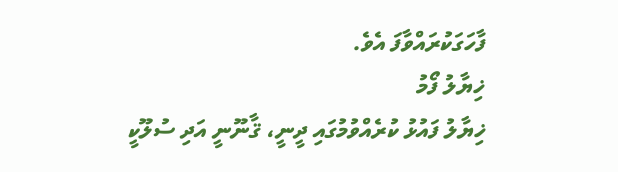ފާހަގަކުރައްވާފަ އެވެ.
ޚިޔާލު ފޯމު
ޚިޔާލު ފައުޅު ކުރެއްވުމުގައި ދީނީ، ޤާނޫނީ އަދި ސުލޫކީ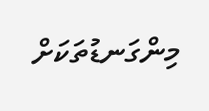މިންގަނޑުތަކަށް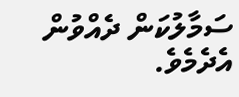ސަމާލުކަން ދެއްވުން އެދެމެވެ.